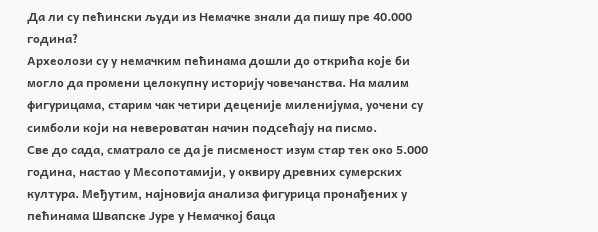Да ли су пећински људи из Немачке знали да пишу пре 40.000 година?
Археолози су у немачким пећинама дошли до открића које би могло да промени целокупну историју човечанства. На малим фигурицама, старим чак четири деценије миленијума, уочени су симболи који на невероватан начин подсећају на писмо.
Све до сада, сматрало се да је писменост изум стар тек око 5.000 година, настао у Месопотамији, у оквиру древних сумерских култура. Међутим, најновија анализа фигурица пронађених у пећинама Швапске Јуре у Немачкој баца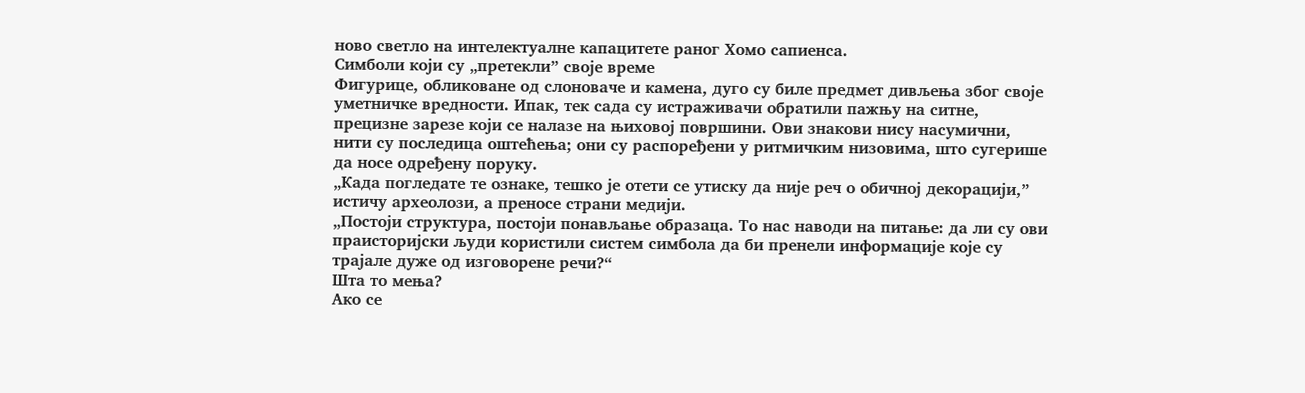ново светло на интелектуалне капацитете раног Хомо сапиенса.
Симболи који су „претекли” своје време
Фигурице, обликоване од слоноваче и камена, дуго су биле предмет дивљења због своје уметничке вредности. Ипак, тек сада су истраживачи обратили пажњу на ситне, прецизне зарезе који се налазе на њиховој површини. Ови знакови нису насумични, нити су последица оштећења; они су распоређени у ритмичким низовима, што сугерише да носе одређену поруку.
„Када погледате те ознаке, тешко је отети се утиску да није реч о обичној декорацији,” истичу археолози, а преносе страни медији.
„Постоји структура, постоји понављање образаца. То нас наводи на питање: да ли су ови праисторијски људи користили систем симбола да би пренели информације које су трајале дуже од изговорене речи?“
Шта то мења?
Ако се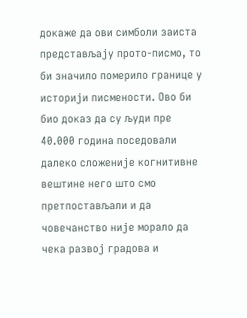докаже да ови симболи заиста представљају прото-писмо, то би значило померило границе у историји писмености. Ово би био доказ да су људи пре 40.000 година поседовали далеко сложеније когнитивне вештине него што смо претпостављали и да човечанство није морало да чека развој градова и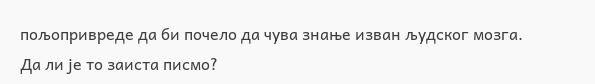пољопривреде да би почело да чува знање изван људског мозга.
Да ли је то заиста писмо?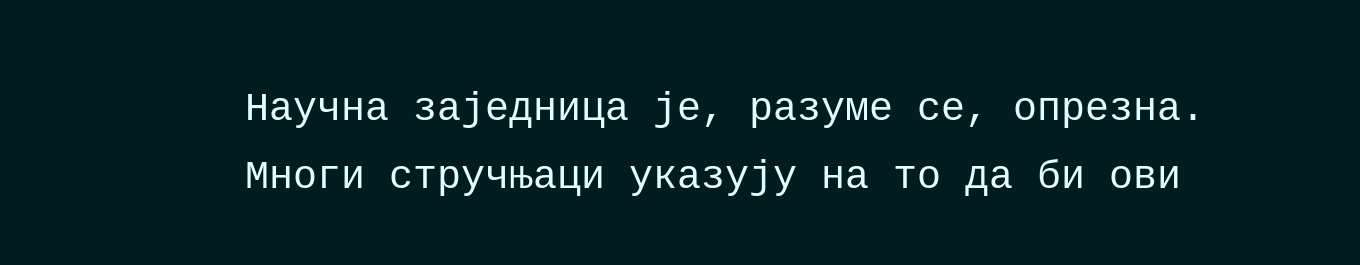Научна заједница је, разуме се, опрезна. Многи стручњаци указују на то да би ови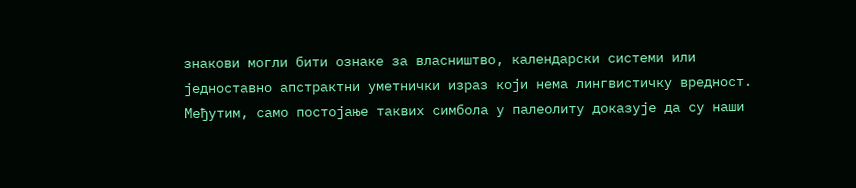знакови могли бити ознаке за власништво, календарски системи или једноставно апстрактни уметнички израз који нема лингвистичку вредност. Међутим, само постојање таквих симбола у палеолиту доказује да су наши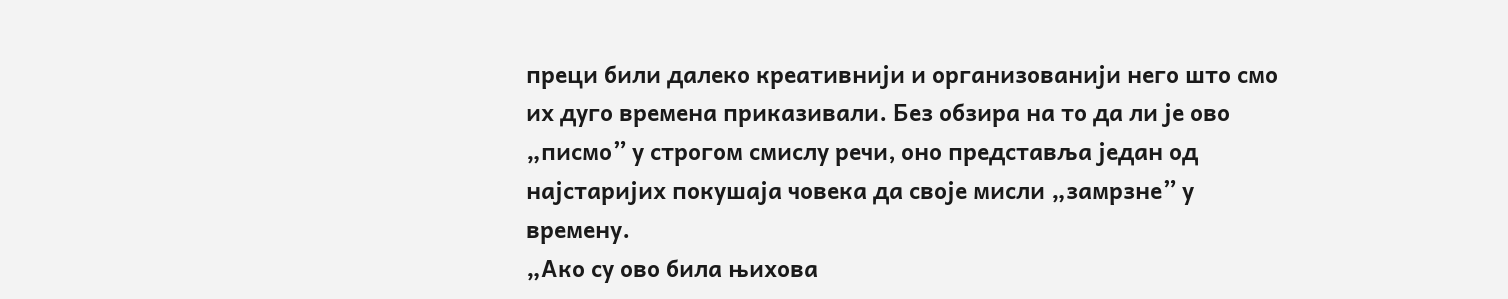преци били далеко креативнији и организованији него што смо их дуго времена приказивали. Без обзира на то да ли је ово „писмо” у строгом смислу речи, оно представља један од најстаријих покушаја човека да своје мисли „замрзне” у времену.
„Ако су ово била њихова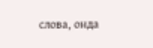слова, онда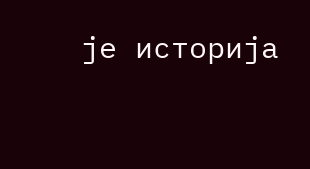је историја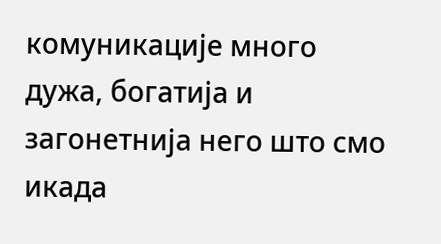комуникације много дужа, богатија и загонетнија него што смо икада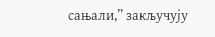сањали,” закључују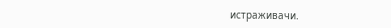истраживачи.